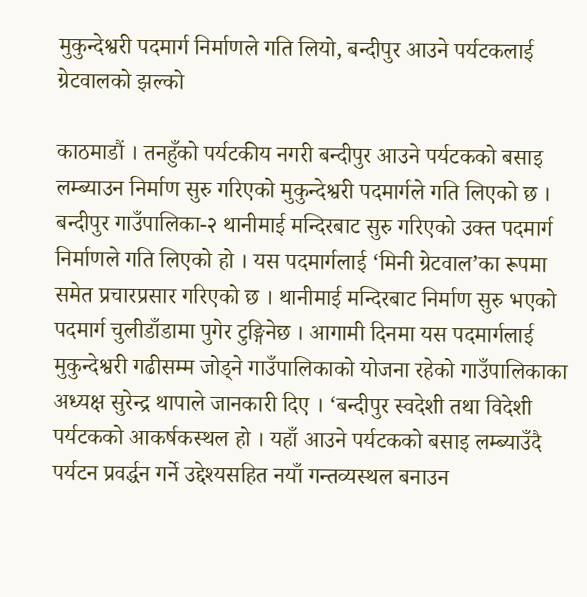मुकुन्देश्वरी पदमार्ग निर्माणले गति लियो, बन्दीपुर आउने पर्यटकलाई ग्रेटवालको झल्को

काठमाडौं । तनहुँको पर्यटकीय नगरी बन्दीपुर आउने पर्यटकको बसाइ लम्ब्याउन निर्माण सुरु गरिएको मुकुन्देश्वरी पदमार्गले गति लिएको छ । बन्दीपुर गाउँपालिका-२ थानीमाई मन्दिरबाट सुरु गरिएको उक्त पदमार्ग निर्माणले गति लिएको हो । यस पदमार्गलाई ‘मिनी ग्रेटवाल’का रूपमा समेत प्रचारप्रसार गरिएको छ । थानीमाई मन्दिरबाट निर्माण सुरु भएको पदमार्ग चुलीडाँडामा पुगेर टुङ्गिनेछ । आगामी दिनमा यस पदमार्गलाई मुकुन्देश्वरी गढीसम्म जोड्ने गाउँपालिकाको योजना रहेको गाउँपालिकाका अध्यक्ष सुरेन्द्र थापाले जानकारी दिए । ‘बन्दीपुर स्वदेशी तथा विदेशी पर्यटकको आकर्षकस्थल हो । यहाँ आउने पर्यटकको बसाइ लम्ब्याउँदै पर्यटन प्रवर्द्धन गर्ने उद्देश्यसहित नयाँ गन्तव्यस्थल बनाउन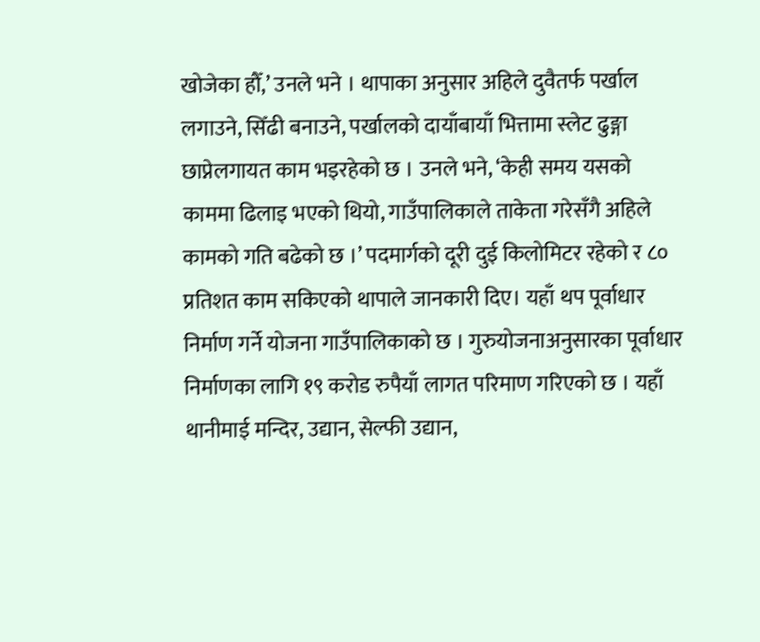खोजेका हौँ,’ उनले भने । थापाका अनुसार अहिले दुवैतर्फ पर्खाल लगाउने, सिँढी बनाउने, पर्खालको दायाँबायाँ भित्तामा स्लेट ढुङ्गा छाप्नेलगायत काम भइरहेको छ । उनले भने, ‘केही समय यसको काममा ढिलाइ भएको थियो, गाउँपालिकाले ताकेता गरेसँगै अहिले कामको गति बढेको छ ।’ पदमार्गको दूरी दुई किलोमिटर रहेको र ८० प्रतिशत काम सकिएको थापाले जानकारी दिए। यहाँ थप पूर्वाधार निर्माण गर्ने योजना गाउँपालिकाको छ । गुरुयोजनाअनुसारका पूर्वाधार निर्माणका लागि १९ करोड रुपैयाँ लागत परिमाण गरिएको छ । यहाँ थानीमाई मन्दिर, उद्यान, सेल्फी उद्यान,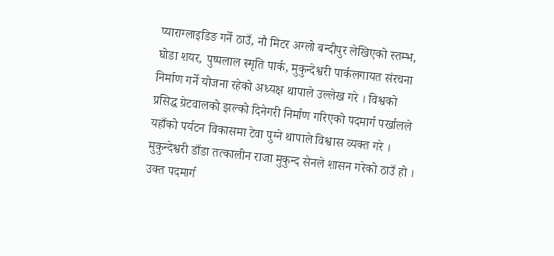प्याराग्लाइडिङ गर्ने ठाउँ, नौ मिटर अग्लो बन्दीपुर लेखिएको स्तम्भ, घोडा शयर, पुष्पलाल स्मृति पार्क, मुकुन्देश्वरी पार्कलगायत संरचना निर्माण गर्ने योजना रहेको अध्यक्ष थापाले उल्लेख गरे । विश्वको प्रसिद्ध ग्रेटवालको झल्को दिनेगरी निर्माण गरिएको पदमार्ग पर्खालले यहाँको पर्यटन विकासमा टेवा पुग्ने थापाले विश्वास व्यक्त गरे । मुकुन्देश्वरी डाँडा तत्कालीन राजा मुकुन्द सेनले शासन गरेको ठाउँ हो । उक्त पदमार्ग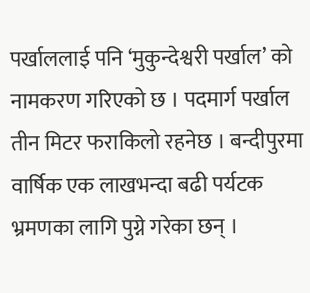पर्खाललाई पनि ‘मुकुन्देश्वरी पर्खाल’ को नामकरण गरिएको छ । पदमार्ग पर्खाल तीन मिटर फराकिलो रहनेछ । बन्दीपुरमा वार्षिक एक लाखभन्दा बढी पर्यटक भ्रमणका लागि पुग्ने गरेका छन् ।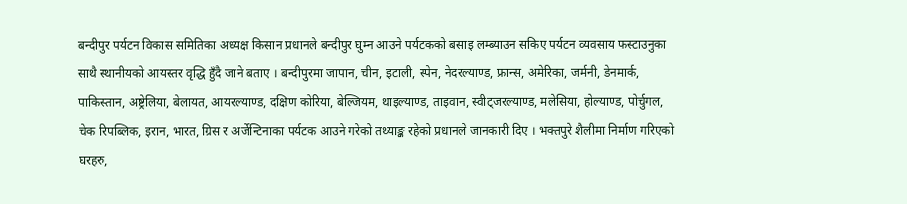बन्दीपुर पर्यटन विकास समितिका अध्यक्ष किसान प्रधानले बन्दीपुर घुम्न आउने पर्यटकको बसाइ लम्ब्याउन सकिए पर्यटन व्यवसाय फस्टाउनुका साथै स्थानीयको आयस्तर वृद्धि हुँदै जाने बताए । बन्दीपुरमा जापान, चीन, इटाली, स्पेन, नेदरल्याण्ड, फ्रान्स, अमेरिका, जर्मनी, डेनमार्क, पाकिस्तान, अष्ट्रेलिया, बेलायत, आयरल्याण्ड, दक्षिण कोरिया, बेल्जियम, थाइल्याण्ड, ताइवान, स्वीट्जरल्याण्ड, मलेसिया, होल्याण्ड, पोर्चुगल, चेक रिपब्लिक, इरान, भारत, ग्रिस र अर्जेन्टिनाका पर्यटक आउने गरेको तथ्याङ्क रहेको प्रधानले जानकारी दिए । भक्तपुरे शैलीमा निर्माण गरिएको घरहरु,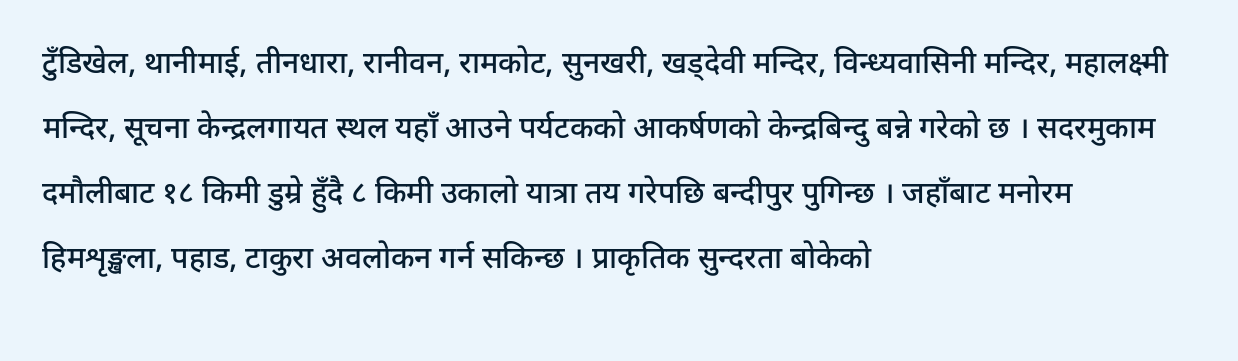टुँडिखेल, थानीमाई, तीनधारा, रानीवन, रामकोट, सुनखरी, खड्देवी मन्दिर, विन्ध्यवासिनी मन्दिर, महालक्ष्मी मन्दिर, सूचना केन्द्रलगायत स्थल यहाँ आउने पर्यटकको आकर्षणको केन्द्रबिन्दु बन्ने गरेको छ । सदरमुकाम दमौलीबाट १८ किमी डुम्रे हुँदै ८ किमी उकालो यात्रा तय गरेपछि बन्दीपुर पुगिन्छ । जहाँबाट मनोरम हिमशृङ्खला, पहाड, टाकुरा अवलोकन गर्न सकिन्छ । प्राकृतिक सुन्दरता बोकेको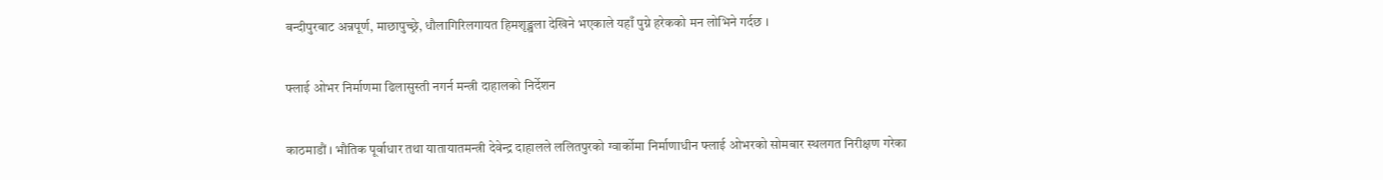बन्दीपुरबाट अन्नपूर्ण, माछापुच्छ्रे, धौलागिरिलगायत हिमशृङ्खला देखिने भएकाले यहाँ पुग्ने हरेकको मन लोभिने गर्दछ ।

फ्लाई ओभर निर्माणमा ढिलासुस्ती नगर्न मन्त्री दाहालको निर्देशन

काठमाडौं । भौतिक पूर्वाधार तथा यातायातमन्त्री देवेन्द्र दाहालले ललितपुरको ग्वार्कोमा निर्माणाधीन फ्लाई ओभरको सोमबार स्थलगत निरीक्षण गरेका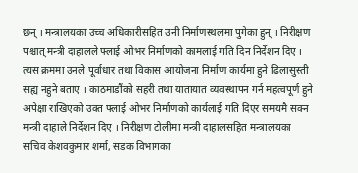छन् । मन्त्रालयका उच्च अधिकारीसहित उनी निर्माणस्थलमा पुगेका हुन् । निरीक्षण पश्चात् मन्त्री दाहालले फ्लाई ओभर निर्माणको कामलाई गति दिन निर्देशन दिए । त्यस क्रममा उनले पूर्वाधार तथा विकास आयोजना निर्माण कार्यमा हुने ढिलासुस्ती सह्य नहुने बताए । काठमाडौंको सहरी तथा यातायात व्यवस्थापन गर्न महत्वपूर्ण हुने अपेक्षा राखिएको उक्त फ्लाई ओभर निर्माणको कार्यलाई गति दिएर समयमै सक्न मन्त्री दाहाले निर्देशन दिए । निरीक्षण टोलीमा मन्त्री दाहालसहित मन्त्रालयका सचिव केशवकुमार शर्मा, सडक विभागका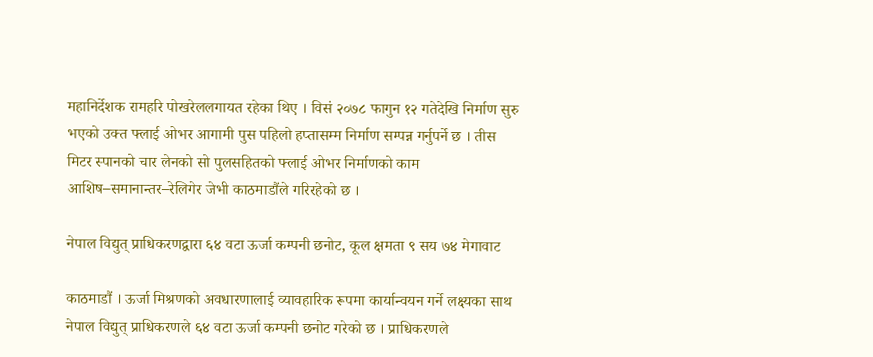महानिर्देशक रामहरि पोखरेललगायत रहेका थिए । विसं २०७८ फागुन १२ गतेदेखि निर्माण सुरु भएको उक्त फ्लाई ओभर आगामी पुस पहिलो हप्तासम्म निर्माण सम्पन्न गर्नुपर्ने छ । तीस मिटर स्पानको चार लेनको सो पुलसहितको फ्लाई ओभर निर्माणको काम आशिष–समानान्तर–रेलिगेर जेभी काठमाडौंले गरिरहेको छ ।

नेपाल विद्युत् प्राधिकरणद्वारा ६४ वटा ऊर्जा कम्पनी छनोट, कूल क्षमता ९ सय ७४ मेगावाट

काठमाडौं । ऊर्जा मिश्रणको अवधारणालाई व्यावहारिक रूपमा कार्यान्वयन गर्ने लक्ष्यका साथ नेपाल विद्युत् प्राधिकरणले ६४ वटा ऊर्जा कम्पनी छनोट गरेको छ । प्राधिकरणले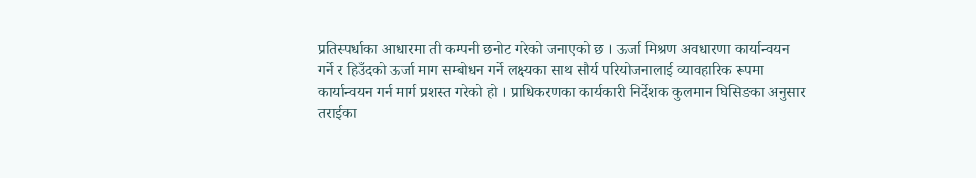प्रतिस्पर्धाका आधारमा ती कम्पनी छनोट गरेको जनाएको छ । ऊर्जा मिश्रण अवधारणा कार्यान्वयन गर्ने र हिउँदको ऊर्जा माग सम्बोधन गर्ने लक्ष्यका साथ सौर्य परियोजनालाई व्यावहारिक रूपमा कार्यान्वयन गर्न मार्ग प्रशस्त गरेको हो । प्राधिकरणका कार्यकारी निर्देशक कुलमान घिसिङका अनुसार तराईका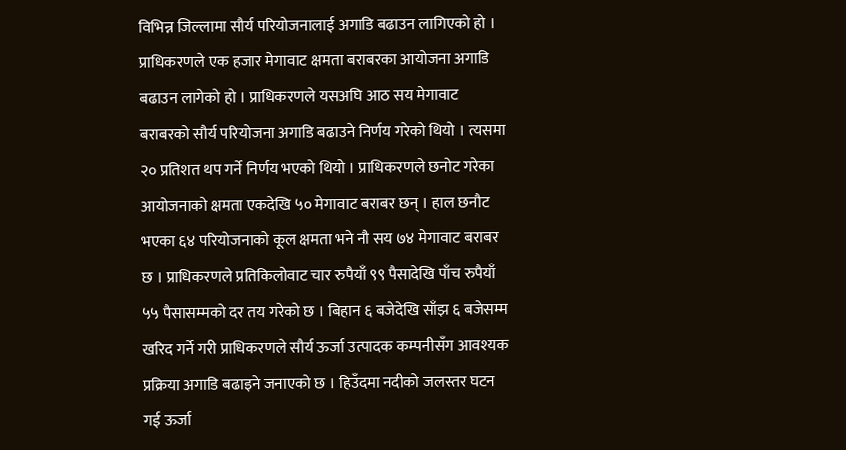विभिन्न जिल्लामा सौर्य परियोजनालाई अगाडि बढाउन लागिएको हो । प्राधिकरणले एक हजार मेगावाट क्षमता बराबरका आयोजना अगाडि बढाउन लागेको हो । प्राधिकरणले यसअघि आठ सय मेगावाट बराबरको सौर्य परियोजना अगाडि बढाउने निर्णय गरेको थियो । त्यसमा २० प्रतिशत थप गर्ने निर्णय भएको थियो । प्राधिकरणले छनोट गरेका आयोजनाको क्षमता एकदेखि ५० मेगावाट बराबर छन् । हाल छनौट भएका ६४ परियोजनाको कूल क्षमता भने नौ सय ७४ मेगावाट बराबर छ । प्राधिकरणले प्रतिकिलोवाट चार रुपैयाँ ९९ पैसादेखि पाँच रुपैयाँ ५५ पैसासम्मको दर तय गरेको छ । बिहान ६ बजेदेखि साँझ ६ बजेसम्म खरिद गर्ने गरी प्राधिकरणले सौर्य ऊर्जा उत्पादक कम्पनीसँग आवश्यक प्रक्रिया अगाडि बढाइने जनाएको छ । हिउँदमा नदीको जलस्तर घटन गई ऊर्जा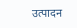उत्पादन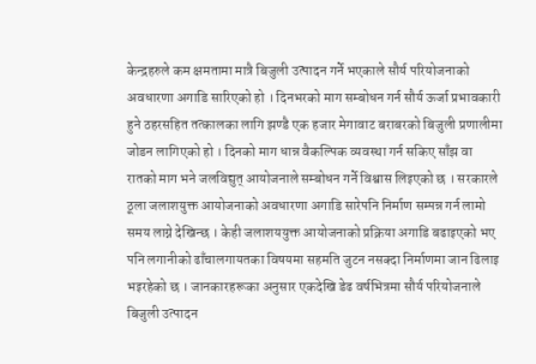केन्द्रहरुले कम क्षमतामा मात्रै बिजुली उत्पादन गर्ने भएकाले सौर्य परियोजनाको अवधारणा अगाडि सारिएको हो । दिनभरको माग सम्बोधन गर्न सौर्य ऊर्जा प्रभावकारी हुने ठहरसहित तत्कालका लागि झण्डै एक हजार मेगावाट बराबरको बिजुली प्रणालीमा जोडन लागिएको हो । दिनको माग धान्न वैकल्पिक व्यवस्था गर्न सकिए साँझ वा रातको माग भने जलविद्युत् आयोजनाले सम्बोधन गर्ने विश्वास लिइएको छ । सरकारले ठूला जलाशयुक्त आयोजनाको अवधारणा अगाडि सारेपनि निर्माण सम्पन्न गर्न लामो समय लाग्ने देखिन्छ । केही जलाशययुक्त आयोजनाको प्रक्रिया अगाडि बढाइएको भए पनि लगानीको ढाँचालगायतका विषयमा सहमति जुटन नसक्दा निर्माणमा जान ढिलाइ भइरहेको छ । जानकारहरूका अनुसार एकदेखि डेढ वर्षभित्रमा सौर्य परियोजनाले बिजुली उत्पादन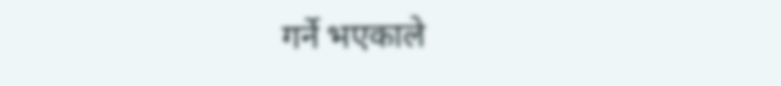गर्ने भएकाले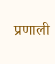प्रणाली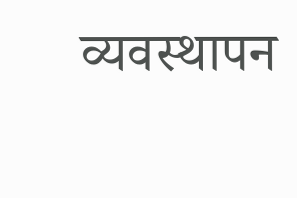व्यवस्थापन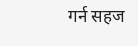गर्न सहज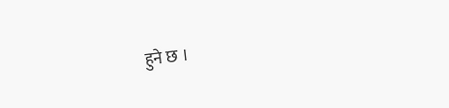हुने छ ।